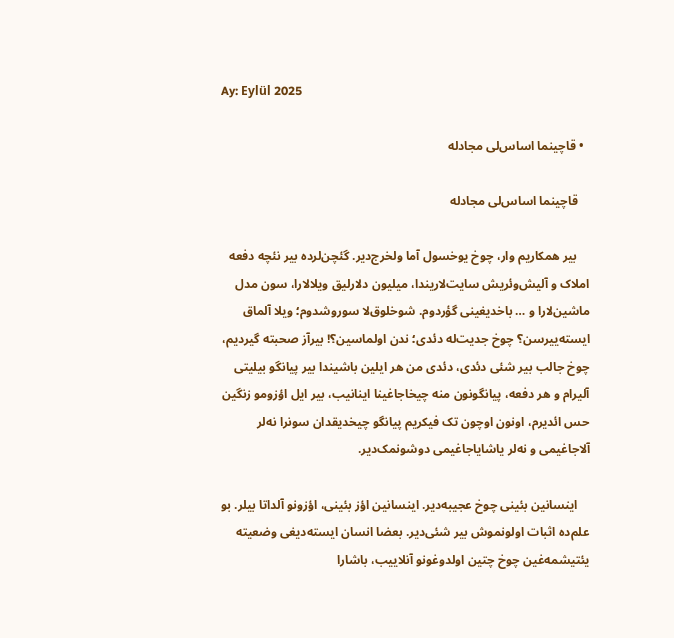Ay: Eylül 2025

  • قاچینما اساس‌لی مجادله

    قاچینما اساس‌لی مجادله

    بیر همکاریم وار، چوخ یوخسول آما ولخرج‌دیر. گئچن‌لرده بیر نئچه دفعه املاک و آلیش‌وئریش سایت‌لاریندا، میلیون دلارلیق ویلالارا، سون مدل ماشین‌لارا و … باخدیغینی گؤردوم. شوخلوق‌لا سوروشدوم؛ ویلا آلماق ایسته‌ییرسن؟ چوخ جدیت‌له دئدی؛ ندن اولماسین؟! بیرآز صحبته گیردیم، چوخ جالب بیر شئی دئدی، دئدی من هر ایلین باشیندا بیر پیانگو بیلیتی آلیرام و هر دفعه، پیانگونون منه چیخاجاغینا اینانیب، بیر ایل اؤزومو زنگین حس ائدیرم، اونون اوچون تک فیکریم پیانگو چیخدیقدان سونرا نه‌لر آلاجاغیمی و نه‌لر یاشایاجاغیمی دوشونمک‌دیر.

    اینسانین بئینی چوخ عجیبه‌دیر. اینسانین اؤز بئینی، اؤزونو آلداتا بیلر. بو علم‌ده اثبات اولونموش بیر شئی‌دیر. بعضا انسان ایسته‌دیغی وضعیته یئتیشمه‌غین چوخ چتین اولدوغونو آنلاییب، باشارا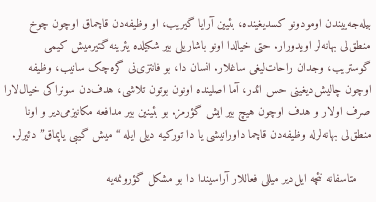بیله‌جه‌ییندن اومودونو کسدیغینده، بئیین آرایا گیریب، او وظیفه‌دن قاچماق اوچون چوخ منطق‌لی بهانه‌لر اویدورار. حتی خیالدا اونو باشاریلی بیر شکیلده یئرینه گتیرمیش کیمی گوستریب، وجدان راحات‌لیغی ساغلار. انسان دا، بو فانتزی‌نی گره‌چک سانیب، وظیفه اوچون چالیش‌دیغینی حس ائدر، آما اصلینده اونون بوتون تلاشی، هدف‌دن سونراکی خیال‌لارا صرف اولار و هدف اوچون هیچ بیر ایش گؤرمز. بو بئینین بیر مدافعه مکانیزمی‌دیر و اونا منطق‌لی بهانه‌لرله وظیفه‌دن قاچما داورانیشی یا دا تورکیه دیلی ایله “میش گیبی یاپماق” دئیرلر.

    متاسفانه نئچه ایل‌‌دیر میللی فعاللار آراسیندا دا بو مشکل گؤرونمه‌یه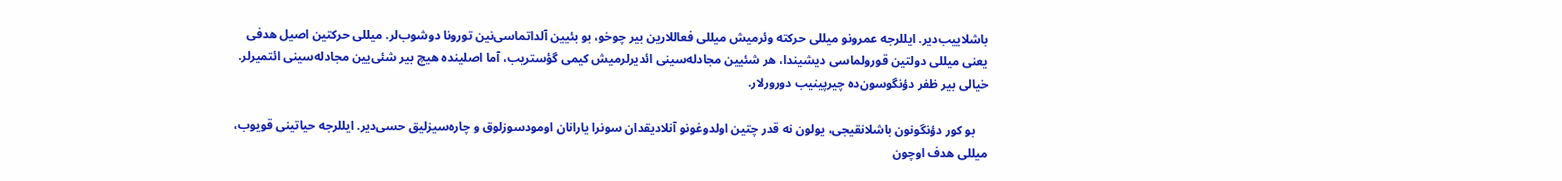باشلاییب‌دیر. ایللرجه عمرونو میللی حرکته وئرمیش میللی فعاللارین بیر چوخو، بو بئیین آلداتماسی‌نین تورونا دوشوب‌لر. میللی حرکتین اصیل هدفی یعنی میللی دولتین قورولماسی دیشیندا، هر شئیین مجادله‌سینی ائدیرلرمیش کیمی گؤستریب، آما اصلینده هیچ بیر شئی‌یین مجادله‌سینی ائتمیرلر. خیالی بیر ظفر دؤنگوسون‌ده چیرپینیب دورورلار.

    بو کور دؤنگونون باشلانقیجی، یولون نه قدر چتین اولدوغونو آنلادیقدان سونرا یارانان اومودسوزلوق و چاره‌سیزلیق‌ حسی‌دیر. ایللرجه حیاتینی قویوب، میللی هدف اوچون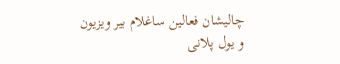چالیشان فعالین ساغلام بیر ویزیون و یول پلانی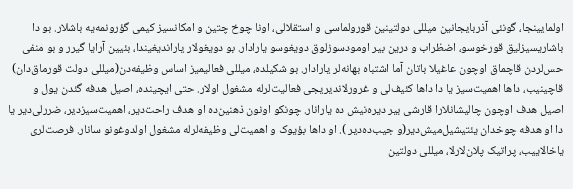اولمایینجا، گونئی آذربایجانین میللی دولتینین قورولماسی و استقلالی، اونا چوخ چتین و امکانسیز کیمی گؤرونمه‌یه باشلار. بو دا باشاریسیزلیق قورخوسو، اضظراب و درین بیر اومودسوزلوق دویغوسو یارادار. بو دویغولار یاراندیغیندا، بئیین آرایا گیرر و بو منفی حس‌لردن قاچماق اوچون عاغیلا باتان آما اشتباه بهانه‌لر یارادار. بو شکیلده، میللی فعالیمیز اساس وظیفه‌دن(میللی دولت قورماق‌دان) قاچینیب، داها اهمیت‌سیز یا دا داها کئیف‌لی و غرورلاندیریجی فعالیت‌لرله مشغول اولار. حتی ایچینده، اصیل هدفه گئدن یول و اصیل هدف اوچون چالیشانلارا قارشی بیر دیره‌نیش ده یارانار. چونکو اونون ذهنین‌ده او هدف راحت‌دیر، اهمیت‌سیزدیر، ضررلی‌دیر یا دا او هدفه چوخدان یئتیشیل‌میش‌دیر(و جیب‌ده‌دیر ). او داها بؤیوک و اهمیت‌لی وظیفه‌لرله مشغول‌ اولدوغونو سانار. فرصت‌لری یاخالاییب، پراتیک پلان‌لارلا، میللی دولتین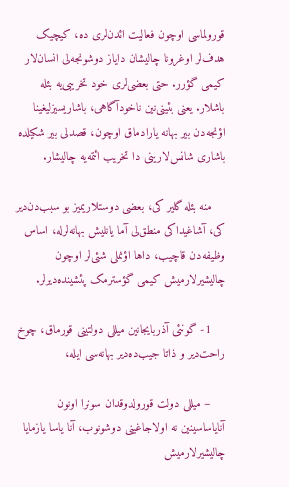قورولماسی اوچون فعالیت ائدن‌لری ده، کیچیک هدف‌لر اوغرونا چالیشان دایاز دوشونجه‌لی انسان‌لار کیمی گؤرر. حتی بعضی‌لری خود تخریبی‌یه بئله باشلار. یعنی بئینی‌نین ناخودآگاهی، باشاریسیزلیغینا اؤنجه‌دن بیر بهانه یارادماق اوچون، قصدلی بیر شکیلده باشاری شانس‌لارینی دا تخریب ائتمه‌یه چالیشار.

    منه بئله گلیر کی، بعضی دوستلاریمیز بو سبب‌دن‌دیر کی، آشاغیداکی منطق‌لی آما یانلیش بهانه‌لرله، اساس وظیفه‌دن قاچیب، داها اؤنملی شئی‌لر اوچون چالیشیرلارمیش کیمی گؤسترمک پئشینده‌دیرلر.

    1- گونئی آذربایجانین میللی دولتینی قورماق، چوخ راحت‌دیر و ذاتا جیب‌ده‌دیر بهانه‌سی ایله،

    – میللی دولت قورولدوقدان سونرا اونون آنایاساسینین نه اولاجاغینی دوشونوب، آنا یاسا یازمایا چالیشیرلارمیش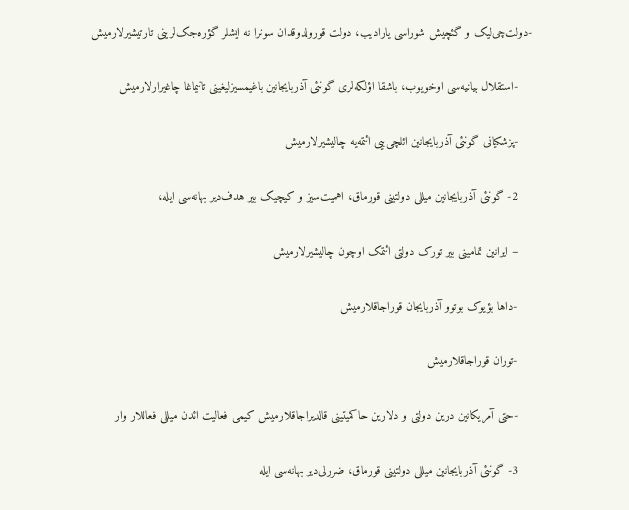-دولت‌چی‌لیک و گئچیش شوراسی یارادیب، دولت قورولدوقدان سونرا نه‌ ایشلر گؤره‌جک‌لرینی تارتیشیرلارمیش

    -استقلال بیانیه‌سی اوخویوب، باشقا اؤلکه‌لری گونئی آذربایجانین باغیمسیزلیغینی تانیماغا چاغیرارلارمیش

    -پزشکیانی گونئی آذربایجانین ائلچی‌بیی‌ ائتمه‌یه چالیشیرلارمیش

    2- گونئی آذربایجانین میللی دولتینی قورماق، اهمیت‌سیز و کیچیک بیر هدف‌دیر بهانه‌سی ایله،

    – ایرانین تمامینی بیر تورک دولتی ائتمک اوچون چالیشیرلارمیش

    -داها بؤیوک بوتوو آذربایجان قوراجاقلارمیش

    -توران قوراجاقلارمیش

    -حتی آمریکانین درین دولتی و دلارین حاکمیتینی قالدیراجاقلارمیش کیمی فعالیت ائدن میللی فعاللار وار

    3- گونئی آذربایجانین میللی دولتینی قورماق، ضررلی‌دیر بهانه‌سی ایله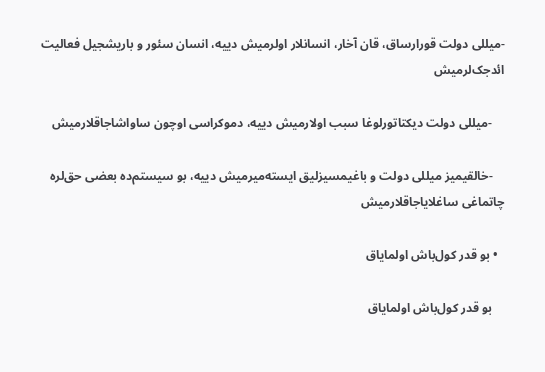-میللی دولت قورارساق، قان آخار، انسانلار اولرمیش دییه، انسان سئور و باریشجیل فعالیت ائدجک‌لرمیش

    -میللی دولت دیکتاتورلوغا سبب اولارمیش دییه، دموکراسی اوچون ساواشاجاقلارمیش

    -خالقیمیز میللی دولت و باغیمسیزلیق ایسته‌میرمیش دییه، بو سیستم‌ده بعضی حق‌لره چاتماغی ساغلایاجاقلارمیش

  • بو قدر کول‌باش اولمایاق

    بو قدر کول‌باش اولمایاق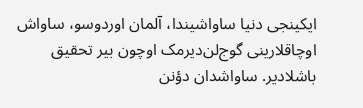ایکینجی دنیا ساواشیندا، آلمان اوردوسو، ساواش اوچاقلارینی گوج‌لن‌دیرمک اوچون بیر تحقیق باشلادیر. ساواشدان دؤنن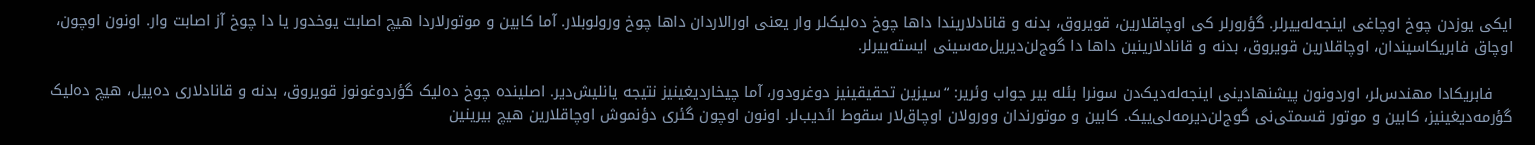ایکی یوزدن چوخ اوچاغی اینجه‌له‌ییرلر. گؤرورلر کی اوچاقلارین، قویروق، بدنه و قانادلاریندا داها چوخ ده‌لیک‌لر وار یعنی اورالاردان داها چوخ ورولوبلار. آما کابین و موتورلاردا هیچ اصابت یوخدور یا دا چوخ آز اصابت وار. اونون اوچون، اوچاق فابریکاسیندان، اوچاقلارین قویروق، بدنه و قانادلارینین داها دا گوج‌لن‌دیریل‌مه‌سینی ایسته‌ییرلر.

    فابریکادا مهندس‌لر، اوردونون پیشنهادینی اینجه‌له‌دیک‌دن سونرا بئله بیر جواب وئریر: “سیزین تحقیقینیز دوغرودور، آما چیخاردیغینیز نتیجه یانلیش‌دیر. اصلینده چوخ ده‌لیک گؤردوغونوز قویروق، بدنه و قانادلاری ده‌ییل، هیچ ده‌لیک گؤرمه‌دیغینیز، کابین و موتور قسمتی‌نی گوج‌لن‌دیرمه‌لی‌ییک. کابین و موتورندان وورولان اوچاق‌لار سقوط ائدیب‌لر. اونون اوچون گئری دؤنموش اوچاقلارین هیچ بیرینین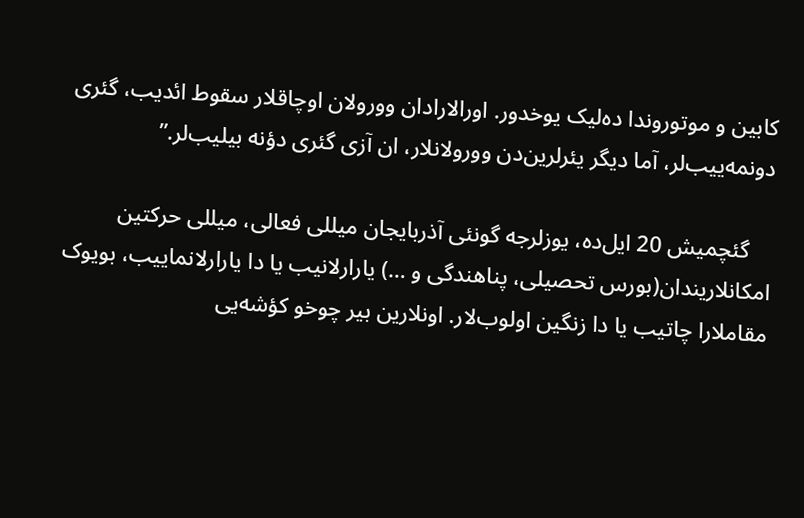کابین و موتوروندا ده‌لیک یوخدور. اورالارادان وورولان اوچاقلار سقوط ائدیب، گئری دونمه‌ییب‌لر، آما دیگر یئرلرین‌دن وورولانلار، ان آزی گئری دؤنه بیلیب‌لر.”

    گئچمیش 20 ایل‌ده، یوزلرجه گونئی آذربایجان میللی فعالی، میللی حرکتین امکانلاریندان(بورس تحصیلی، پناهندگی و …) یارارلانیب یا دا یارارلانماییب، بویوک مقاملارا چاتیب یا دا زنگین اولوب‌لار. اونلارین بیر چوخو کؤشه‌یی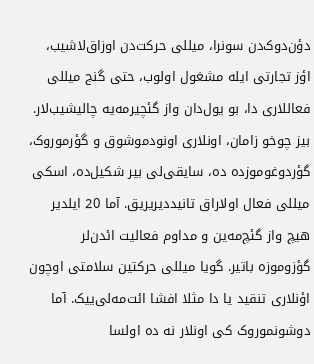دؤن‌دوک‌دن سونرا، میللی حرکت‌دن اوزاق‌لاشیب، اؤز تجارتی ایله مشغول اولوب، حتی گنج میللی فعاللاری دا، بو یول‌دان واز گئچیرمه‌یه چالیشیب‌لار. بیز چوخو زامان، اونلاری اونودموشوق و گؤرموروک، گؤردوغوموزده ده، سایقی‌لی بیر شکیل‌ده، اسکی میللی فعال اولاراق تانید‌دیریریق. آما 20 ایلدیر هیچ واز گئچ‌مه‌ین و مداوم فعالیت ائدن‌لر گؤزوموزه باتیر. گویا میللی حرکتین سلامتی اوچون اؤنلاری تنقید یا دا مثلا افشا ائت‌مه‌لی‌ییک. آما دوشونموروک کی اونلار نه ده اولسا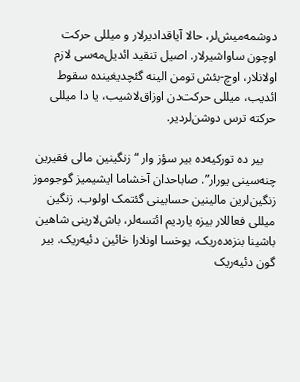دوشمه‌میش‌لر، حالا آیاقدادیرلار و میللی حرکت اوچون ساواشیرلار. اصیل تنقید ائدیل‌مه‌سی لازم اولانلار، اوچ-بئش تومن الینه گئچدیغینده سقوط ائدیب، میللی حرکت‌دن اوزاق‌لاشیب، یا دا میللی حرکته ترس دوشن‌لردیر.

    بیر ده تورکیه‌ده بیر سؤز وار “زنگینین مالی فقیرین چنه‌سینی یورار”. صاباحدان آخشاما ایشیمیز گوجوموز زنگین‌لرین مالینین حسابینی گئتمک اولوب. زنگین میللی فعاللار بیزه یاردیم ائتسه‌لر، باش‌لارینی شاهین باشینا بنزه‌ده‌ریک، یوخسا اونلارا خائین‌ دئیه‌ریک. بیر گون دئیه‌ریک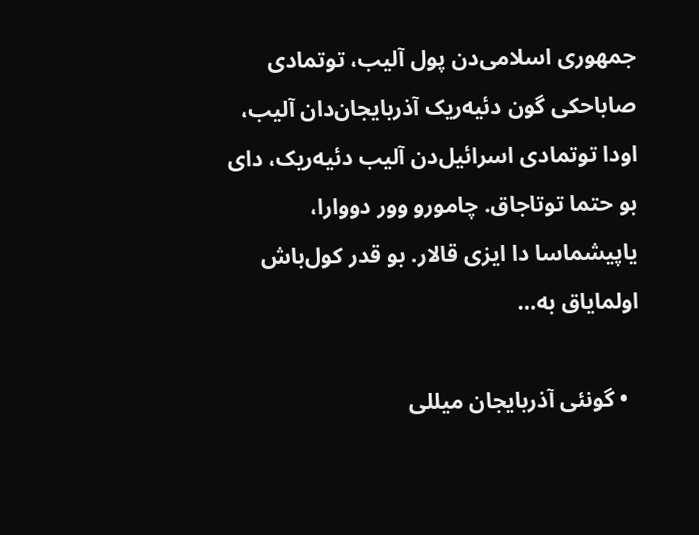جمهوری اسلامی‌دن پول آلیب، توتمادی صاباحکی گون دئیه‌ریک آذربایجان‌دان آلیب، اودا توتمادی اسرائیل‌دن آلیب دئیه‌ریک، دای بو حتما توتاجاق. چامورو وور دووارا، یاپیشماسا دا ایزی قالار. بو قدر کول‌باش اولمایاق به…

  • گونئی آذربایجان میللی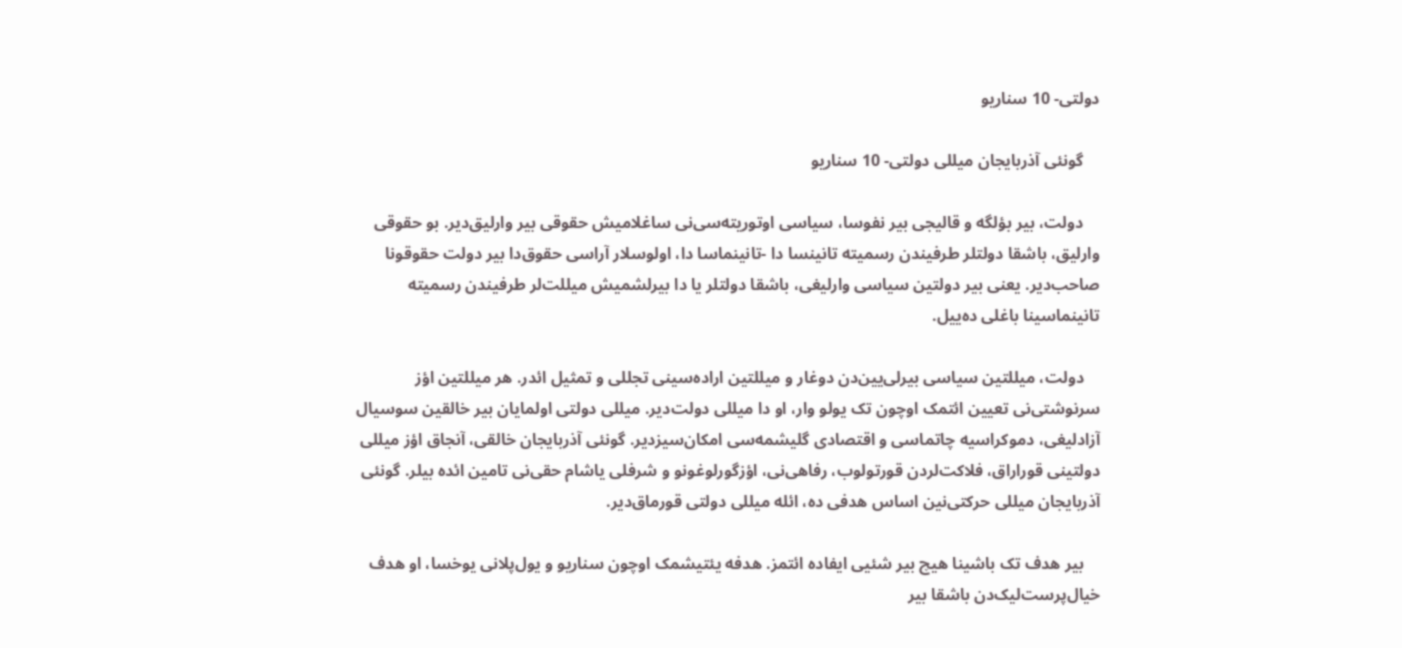دولتی- 10 سناریو

    گونئی آذربایجان میللی دولتی- 10 سناریو

    دولت، بیر بؤلگه‌ و قالیجی بیر نفوسا، سیاسی اوتوریته‌سی‌نی ساغلامیش حقوقی بیر وارلیق‌دیر. بو حقوقی وارلیق، باشقا دولتلر طرفیندن رسمیته تانینسا دا -تانینماسا دا، اولوسلار آراسی حقوق‌دا بیر دولت حقوقونا صاحب‌دیر. یعنی بیر دولتین سیاسی وارلیغی، باشقا دولتلر یا دا بیرلشمیش میللت‌لر طرفیندن رسمیته تانینماسینا باغلی ده‌ییل.

    دولت، میللتین سیاسی بیرلی‌یین‌دن دوغار و میللتین اراده‌سینی تجللی‌ و تمثیل ائدر. هر میللتین اؤز سرنوشتی‌نی تعیین ائتمک اوچون تک یولو وار، او دا میللی دولت‌دیر. میللی دولتی اولمایان بیر خالقین سوسیال آزادلیغی، دموکراسیه چاتماسی و اقتصادی گلیشمه‌سی امکان‌سیزدیر. گونئی آذربایجان خالقی‌، آنجاق اؤز میللی دولتینی قوراراق، فلاکت‌لردن قورتولوب، رفاهی‌نی، اؤزگورلوغونو و شرفلی یاشام حقی‌نی تامین ائده بیلر. گونئی آذربایجان میللی حرکتی‌نین اساس هدفی ده، ائله میللی دولتی قورماق‌دیر.

    بیر هدف تک باشینا هیچ بیر شئیی ایفاده ائتمز. هدفه یئتیشمک اوچون سناریو و یول‌پلانی یوخسا، او هدف خیال‌پرست‌لیک‌دن باشقا بیر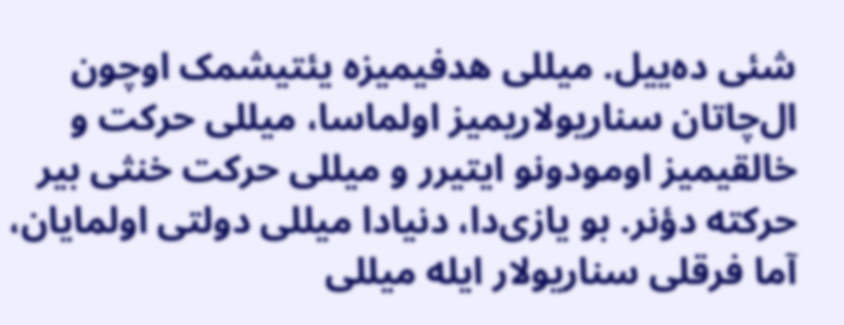شئی ده‌ییل. میللی هدفیمیزه یئتیشمک اوچون ال‌چاتان سناریولاریمیز اولماسا، میللی حرکت و خالقیمیز اومودونو ایتیرر و میللی حرکت خنثی بیر حرکته دؤنر. بو یازی‌دا، دنیادا میللی دولتی اولمایان، آما فرقلی سناریولار ایله میللی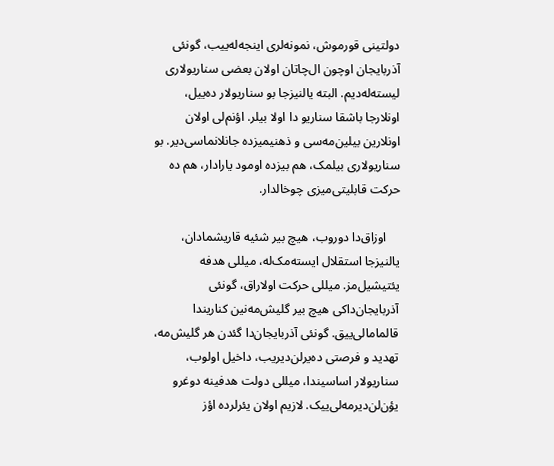دولتینی قورموش، نمونه‌لری اینجه‌له‌ییب، ‌گونئی آذربایجان اوچون ال‌چاتان اولان بعضی سناریولاری لیسته‌له‌دیم. البته یالنیزجا بو سناریولار ده‌ییل، اونلارجا باشقا سناریو دا اولا بیلر. اؤنم‌لی اولان اونلارین بیلین‌مه‌سی و ذهنیمیزده جانلانماسی‌دیر. بو سناریولاری بیلمک، هم بیزده اومود یارادار، هم ده حرکت قابلیتی‌میزی چوخالدار.

    اوزاق‌دا دوروب، هیچ بیر شئیه قاریشمادان، یالنیزجا استقلال ایسته‌مک‌له، میللی هدفه یئتیشیل‌مز. میللی حرکت اولاراق، گونئی آذربایجان‌داکی هیچ بیر گلیش‌مه‌نین کناریندا قالمامالی‌ییق. گونئی آذربایجان‌دا گئدن هر گلیش‌مه، تهدید‌ و فرصتی ده‌یرلن‌دیریب، داخیل اولوب، سناریولار اساسیندا، میللی دولت هدفینه دوغرو یؤن‌لن‌دیرمه‌لی‌ییک. لازیم اولان یئرلرده اؤز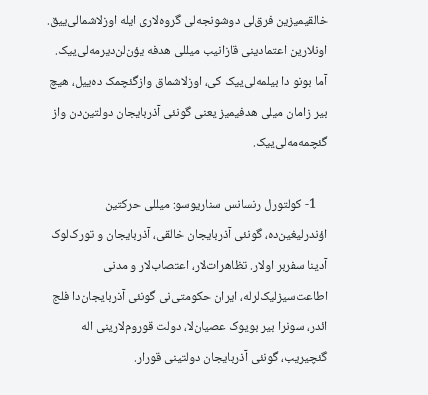خالقیمیزین فرق‌لی دوشونجه‌لی گروه‌لاری ایله اوزلاشمالی‌ییق. اونلارین اعتمادینی قازانیب میللی هدفه یؤن‌لن‌دیرمه‌لی‌ییک. آما بونو دا بیلمه‌لی‌ییک کی، اوزلاشماق وازگئچمک ده‌ییل، هیچ بیر زامان میلی هدفیمیز یعنی گونئی آذربایجان دولتین‌دن واز گئچمه‌مه‌لی‌ییک.

    1- کولتورل رنسانس سناریوسو: میللی حرکتین اؤندرلیغین‌ده، گونئی آذربایجان خالقی، آذربایجان و تورک‌لوک آدینا سفربر اولار. تظاهرات‌لار، اعتصاب‌لار و مدنی اطاعت‌سیزلیک‌لرله، ایران حکومتی‌نی گونئی آذربایجان‌دا فلج ائدر، سونرا بیر بویوک عصیان‌لا، دولت قوروم‌لارینی اله گئچیریب، گونئی آذربایجان دولتینی قورار.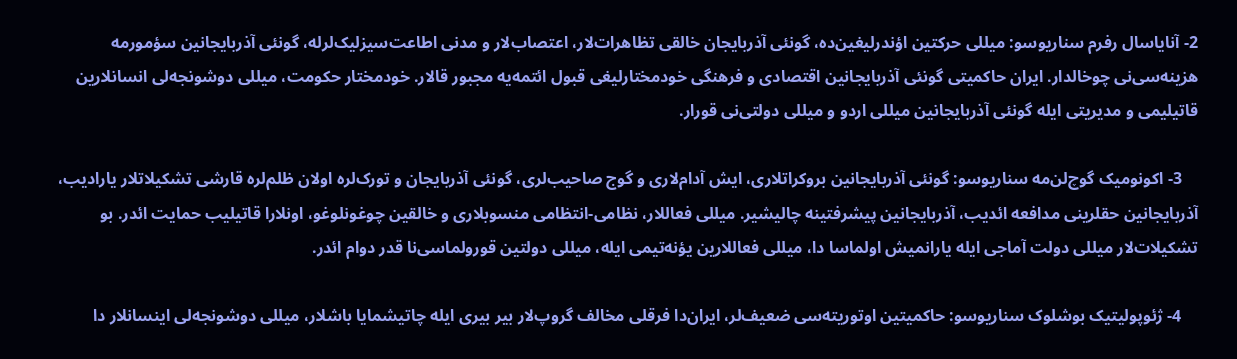2- آنایاسال رفرم سناریوسو: میللی حرکتین اؤندرلیغین‌ده، گونئی آذربایجان خالقی تظاهرات‌لار، اعتصاب‌لار و مدنی اطاعت‌سیزلیک‌لرله، گونئی آذربایجانین سؤمورمه هزینه‌سی‌نی چوخالدار. ایران حاکمیتی گونئی آذربایجانین اقتصادی و فرهنگی خودمختارلیغی قبول ائتمه‌یه مجبور قالار. خودمختار حکومت، میللی دوشونجه‌لی انسانلارین قاتیلیمی و مدیریتی ایله گونئی آذربایجانین میللی اردو و میللی دولتی‌نی قورار.

    3- اکونومیک گوچ‌لن‌مه سناریوسو: گونئی آذربایجانین بروکراتلاری، ایش آدام‌لاری و گوج صاحیب‌لری، گونئی آذربایجان و تورک‌لره اولان ظلم‌لره قارشی تشکیلاتلار یارادیب، آذربایجانین حقلرینی مدافعه ائدیب، آذربایجانین پیشرفتینه چالیشیر. میللی فعاللار، نظامی-انتظامی منسوبلاری و خالقین چوغونلوغو، اونلارا قاتیلیب حمایت ائدر. بو تشکیلات‌لار میللی دولت آماجی ایله یارانمیش اولماسا دا، میللی فعاللارین یؤنه‌تیمی ایله، میللی دولتین قورولماسی‌نا قدر دوام ائدر.

    4- ژئوپولیتیک بوشلوک سناریوسو: حاکمیتین اوتوریته‌سی ضعیف‌لر، ایران‌دا فرقلی مخالف گروپ‌لار بیر بیری ایله چاتیشمایا باشلار، میللی دوشونجه‌لی اینسانلار دا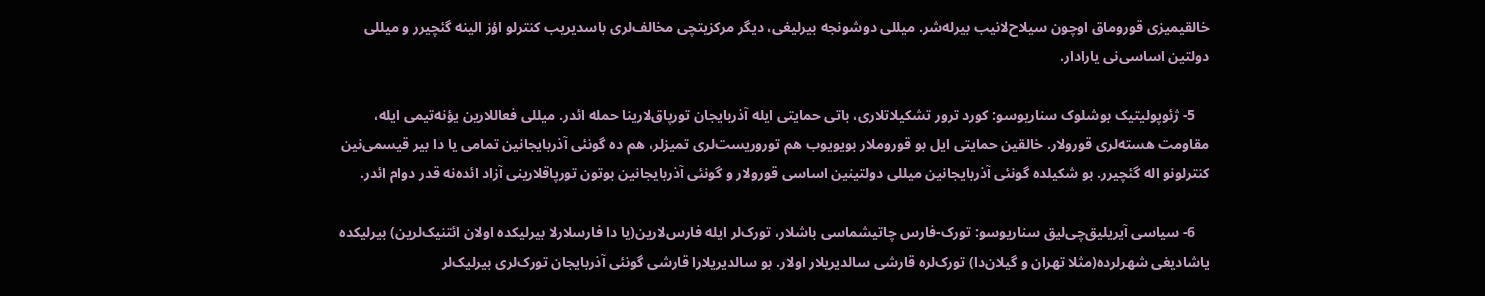خالقیمیزی قوروماق اوچون سیلاح‌لانیب بیرله‌شر. میللی دوشونجه بیرلیغی، دیگر مرکزیتچی مخالف‌لری باسدیریب کنترلو اؤز الینه گئچیرر و میللی دولتین اساسی‌نی یارادار.

    5- ژئوپولیتیک بوشلوک سناریوسو: کورد ترور تشکیلاتلاری، باتی حمایتی ایله آذربایجان تورپاق‌لارینا حمله ائدر. میللی فعاللارین یؤنه‌تیمی ایله، مقاومت هسته‌لری قورولار. خالقین حمایتی ایل بو قوروملار بویویوب هم توروریست‌لری تمیزلر، هم ده گونئی آذربایجانین تمامی‌ یا دا بیر قیسمی‌نین کنترلونو اله گئچیرر. بو شکیلده گونئی آذربایجانین میللی دولتینین اساسی قورولار و گونئی آذربایجانین بوتون تورپاقلارینی آزاد ائده‌نه قدر دوام ائدر.

    6- سیاسی آیریلیق‌چی‌لیق سناریوسو: تورک-فارس چاتیشماسی باشلار، تورک‌لر ایله فارس‌لارین(یا دا فارسلارلا بیرلیکده اولان ائتنیک‌لرین) بیرلیکده یاشادیغی شهرلرده(مثلا تهران و گیلان‌دا) تورک‌لره قارشی سالدیریلار اولار. بو سالدیریلارا قارشی گونئی آذربایجان تورک‌لری بیرلیک‌لر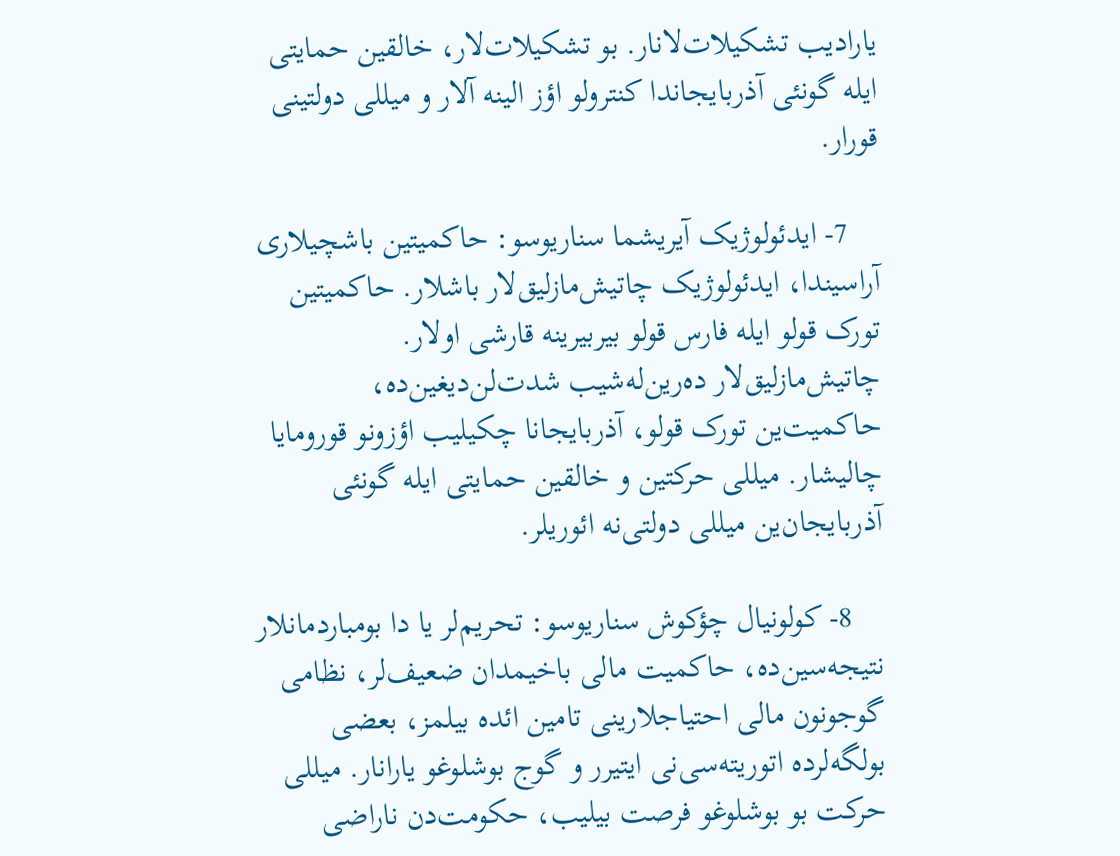یارادیب تشکیلات‌لانار. بو تشکیلات‌لار، خالقین حمایتی ایله گونئی آذربایجاندا کنترولو اؤز الینه آلار و میللی دولتینی قورار.

    7- ایدئولوژیک آیریشما سناریوسو: حاکمیتین باشچیلاری آراسیندا، ایدئولوژیک چاتیش‌مازلیق‌لار باشلار. حاکمیتین تورک قولو ایله فارس قولو بیربیرینه قارشی اولار. چاتیش‌مازلیق‌لار ده‌رین‌له‌شیب شدت‌لن‌دیغین‌ده، حاکمیت‌ین تورک قولو، آذربایجانا چکیلیب اؤزونو قورومایا چالیشار. میللی حرکتین و خالقین حمایتی ایله گونئی آذربایجان‌ین میللی دولتی‌نه ائوریلر.

    8- کولونیال چؤکوش سناریوسو: تحریم‌لر یا دا بومباردمانلار نتیجه‌سین‌ده، حاکمیت مالی باخیمدان ضعیف‌لر، نظامی گوجونون مالی احتیاجلارینی تامین ائده بیلمز، بعضی بولگه‌لرده اتوریته‌سی‌نی ایتیرر و گوج بوشلوغو یارانار. میللی حرکت بو بوشلوغو فرصت بیلیب، حکومت‌دن ناراضی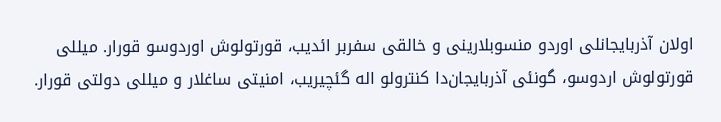اولان آذربایجانلی اوردو منسوبلارینی و خالقی سفربر ائدیب، قورتولوش اوردوسو قورار. میللی قورتولوش اردوسو، گونئی آذربایجان‌دا کنترولو اله گئچیریب، امنیتی ساغلار و میللی دولتی قورار.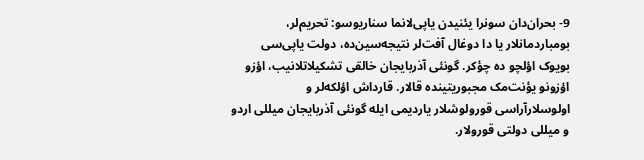9- بحران‌دان سونرا یئنیدن یاپی‌لانما سناریوسو: تحریم‌لر، بومباردمانلار یا دا دوغال آفت‌لر نتیجه‌سین‌ده، دولت یاپی‌سی بویوک اؤلچو ده چؤکر. گونئی آذربایجان خالقی تشکیلاتلانیب، اؤزو اؤزونو یؤنت‌مک مجبوریتینده قالار. قارداش اؤلکه‌لر و اولوسلارآراسی قورولوشلار یاردیمی ایله گونئی آذربایجان میللی اردو و میللی دولتی قورولار.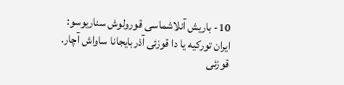10- باریش آنلاشماسی قورولوش سناریوسو: ایران تورکیه یا دا قوزئی آذربایجانا ساواش آچار. قوزئی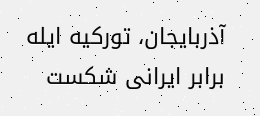آذربایجان، تورکیه ایله برابر ایرانی شکست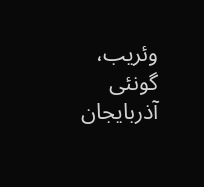وئریب، گونئی آذربایجان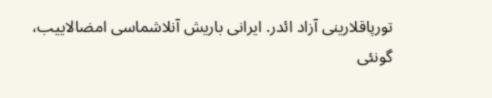تورپاقلارینی آزاد ائدر. ایرانی باریش آنلاشماسی امضالاییب، گونئی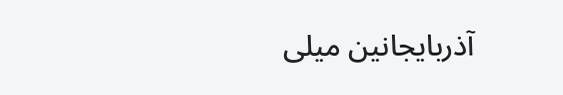آذربایجانین میلی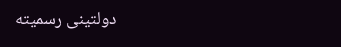دولتینی رسمیته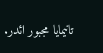تانیمایا مجبور ائدر.